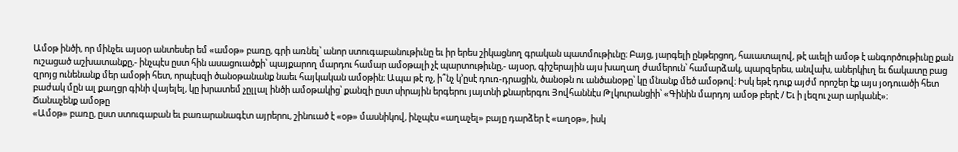Ամօթ ինծի, որ մինչեւ այսօր անտեսեր եմ «ամօթ» բառը, գրի առնել՝ անոր ստուգաբանութիւնը եւ իր երես շիկացնող գրական պատմութիւնը։ Բայց, յարգելի ընթերցող, հաւատալով, թէ աւելի ամօթ է անգործութիւնը քան ուշացած աշխատանքը,- ինչպէս ըստ հին ասացուածքի՝ պայքարող մարդու համար ամօթալի չէ պարտութիւնը,- այսօր, գիշերային այս խաղաղ ժամերուն՝ համարձակ, պարզերես, անվախ, աներկիւղ եւ ճակատը բաց զրոյց ունենանք մեր ամօթի հետ, որպէսզի ծանօթանանք նաեւ հայկական ամօթին։ Ապա թէ ոչ, ի՞նչ կ’ըսէ դուռ-դրացին, ծանօթն ու անծանօթը՝ կը մնանք մեծ ամօթով։ Իսկ եթէ դուք այժմ որոշեր էք այս յօդուածի հետ բաժակ մըն ալ քաղցր գինի վայելել, կը խրատեմ չըլլալ ինծի ամօթակից՝ քանզի ըստ սիրային երգերու յայտնի քնարերգու Յովհաննէս Թլկուրանցիի՝ «Գինին մարդոյ ամօթ բերէ / Եւ ի լեզու չար արկանէ»։
Ճանաչենք ամօթը
«Ամօթ» բառը, ըստ ստուգաբան եւ բառարանագէտ այրերու, շինուած է «օթ» մասնիկով, ինչպէս «աղաչել» բայը դարձեր է «աղօթ», իսկ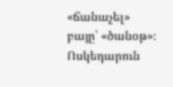«ճանաչել» բայը՝ «ծանօթ»։ Ոսկեդարուն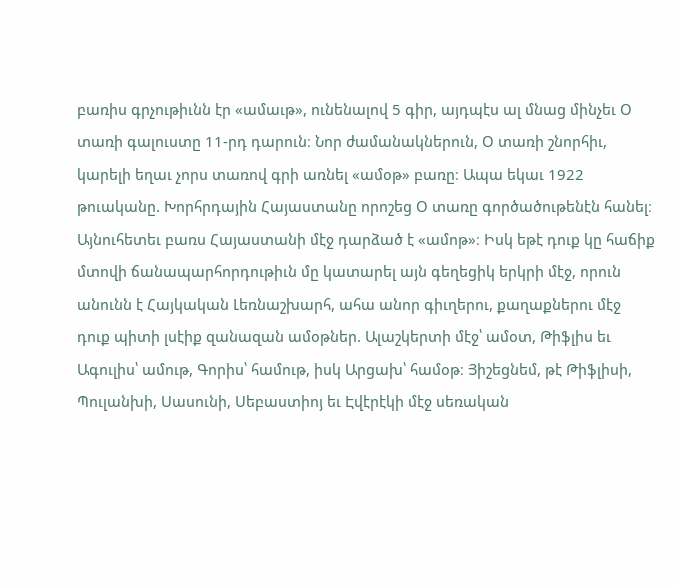բառիս գրչութիւնն էր «ամաւթ», ունենալով 5 գիր, այդպէս ալ մնաց մինչեւ Օ տառի գալուստը 11-րդ դարուն։ Նոր ժամանակներուն, Օ տառի շնորհիւ, կարելի եղաւ չորս տառով գրի առնել «ամօթ» բառը։ Ապա եկաւ 1922 թուականը. Խորհրդային Հայաստանը որոշեց Օ տառը գործածութենէն հանել։ Այնուհետեւ բառս Հայաստանի մէջ դարձած է «ամոթ»։ Իսկ եթէ դուք կը հաճիք մտովի ճանապարհորդութիւն մը կատարել այն գեղեցիկ երկրի մէջ, որուն անունն է Հայկական Լեռնաշխարհ, ահա անոր գիւղերու, քաղաքներու մէջ դուք պիտի լսէիք զանազան ամօթներ. Ալաշկերտի մէջ՝ ամօտ, Թիֆլիս եւ Ագուլիս՝ ամութ, Գորիս՝ համութ, իսկ Արցախ՝ համօթ։ Յիշեցնեմ, թէ Թիֆլիսի, Պուլանխի, Սասունի, Սեբաստիոյ եւ Էվէրէկի մէջ սեռական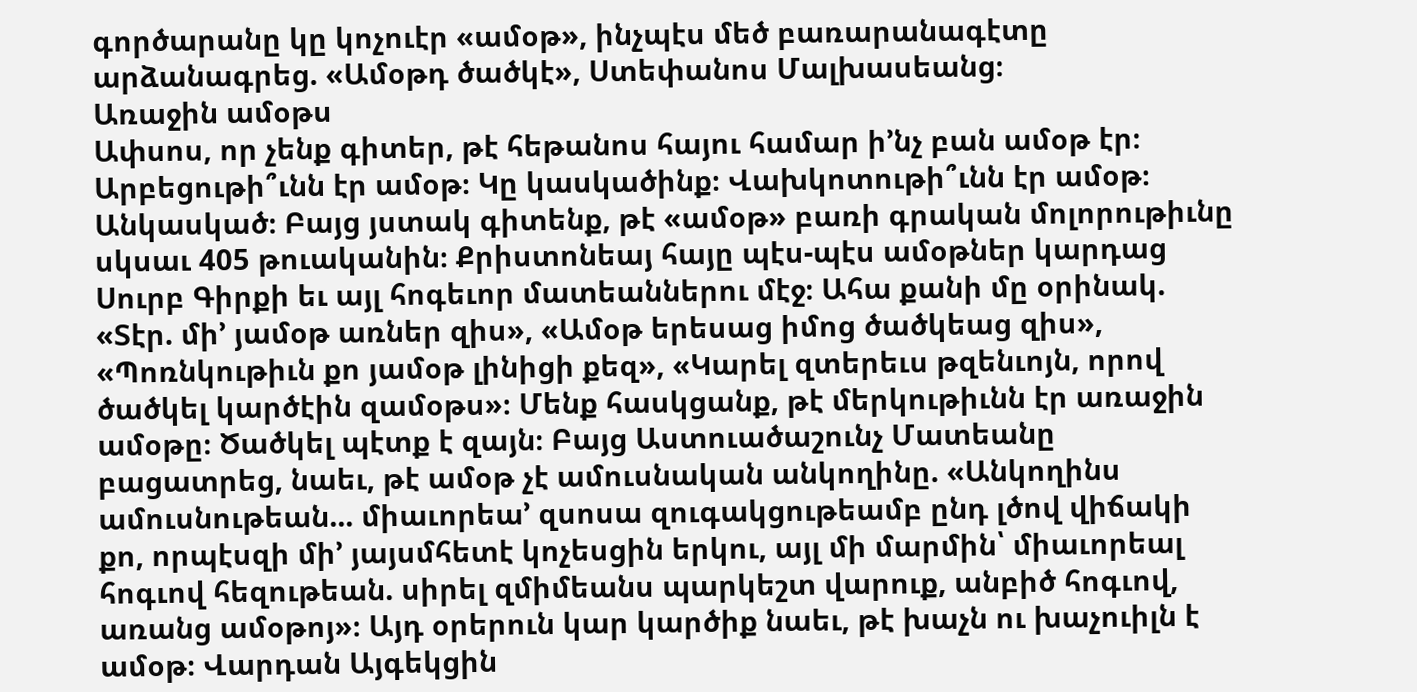գործարանը կը կոչուէր «ամօթ», ինչպէս մեծ բառարանագէտը արձանագրեց. «Ամօթդ ծածկէ», Ստեփանոս Մալխասեանց։
Առաջին ամօթս
Ափսոս, որ չենք գիտեր, թէ հեթանոս հայու համար ի՚նչ բան ամօթ էր։ Արբեցութի՞ւնն էր ամօթ։ Կը կասկածինք։ Վախկոտութի՞ւնն էր ամօթ։ Անկասկած։ Բայց յստակ գիտենք, թէ «ամօթ» բառի գրական մոլորութիւնը սկսաւ 405 թուականին։ Քրիստոնեայ հայը պէս-պէս ամօթներ կարդաց Սուրբ Գիրքի եւ այլ հոգեւոր մատեաններու մէջ։ Ահա քանի մը օրինակ. «Տէր. մի՚ յամօթ առներ զիս», «Ամօթ երեսաց իմոց ծածկեաց զիս», «Պոռնկութիւն քո յամօթ լինիցի քեզ», «Կարել զտերեւս թզենւոյն, որով ծածկել կարծէին զամօթս»։ Մենք հասկցանք, թէ մերկութիւնն էր առաջին ամօթը։ Ծածկել պէտք է զայն։ Բայց Աստուածաշունչ Մատեանը բացատրեց, նաեւ, թէ ամօթ չէ ամուսնական անկողինը. «Անկողինս ամուսնութեան... միաւորեա՚ զսոսա զուգակցութեամբ ընդ լծով վիճակի քո, որպէսզի մի՚ յայսմհետէ կոչեսցին երկու, այլ մի մարմին՝ միաւորեալ հոգւով հեզութեան. սիրել զմիմեանս պարկեշտ վարուք, անբիծ հոգւով, առանց ամօթոյ»։ Այդ օրերուն կար կարծիք նաեւ, թէ խաչն ու խաչուիլն է ամօթ։ Վարդան Այգեկցին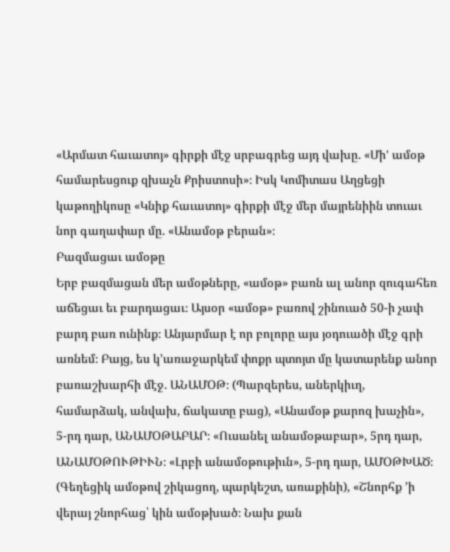«Արմատ հաւատոյ» գիրքի մէջ սրբագրեց այդ վախը. «Մի' ամօթ համարեսցուք զխաչն Քրիստոսի»։ Իսկ Կոմիտաս Աղցեցի կաթողիկոսը «Կնիք հաւատոյ» գիրքի մէջ մեր մայրենիին տուաւ նոր գաղափար մը. «Անամօթ բերան»։
Բազմացաւ ամօթը
Երբ բազմացան մեր ամօթները, «ամօթ» բառն ալ անոր զուգահեռ աճեցաւ եւ բարդացաւ։ Այսօր «ամօթ» բառով շինուած 50-ի չափ բարդ բառ ունինք։ Անյարմար է որ բոլորը այս յօդուածի մէջ գրի առնեմ։ Բայց, ես կ’առաջարկեմ փոքր պտոյտ մը կատարենք անոր բառաշխարհի մէջ. ԱՆԱՄՕԹ։ (Պարզերես, աներկիւղ, համարձակ, անվախ, ճակատը բաց), «Անամօթ քարոզ խաչին», 5-րդ դար, ԱՆԱՄՕԹԱԲԱՐ։ «Ուսանել անամօթաբար», 5րդ դար, ԱՆԱՄՕԹՈՒԹԻՒՆ։ «Լրբի անամօթութիւն», 5-րդ դար, ԱՄՕԹԽԱԾ։ (Գեղեցիկ ամօթով շիկացող, պարկեշտ, առաքինի), «Շնորհք ʼի վերայ շնորհաց՝ կին ամօթխած։ Նախ քան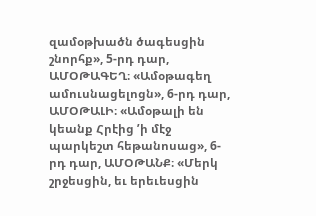զամօթխածն ծագեսցին շնորհք», 5-րդ դար, ԱՄՕԹԱԳԵՂ։ «Ամօթագեղ ամուսնացելոցն», 6-րդ դար, ԱՄՕԹԱԼԻ։ «Ամօթալի են կեանք Հրէից ʼի մէջ պարկեշտ հեթանոսաց», 6-րդ դար, ԱՄՕԹԱՆՔ։ «Մերկ շրջեսցին, եւ երեւեսցին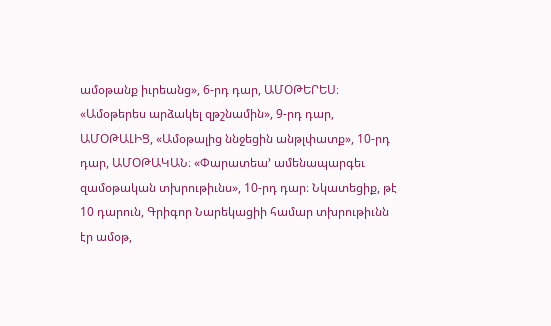ամօթանք իւրեանց», 6-րդ դար, ԱՄՕԹԵՐԵՍ։ «Ամօթերես արձակել զթշնամին», 9-րդ դար, ԱՄՕԹԱԼԻՑ, «Ամօթալից ննջեցին անթլփատք», 10-րդ դար, ԱՄՕԹԱԿԱՆ։ «Փարատեա՚ ամենապարգեւ զամօթական տխրութիւնս», 10-րդ դար։ Նկատեցիք, թէ 10 դարուն, Գրիգոր Նարեկացիի համար տխրութիւնն էր ամօթ,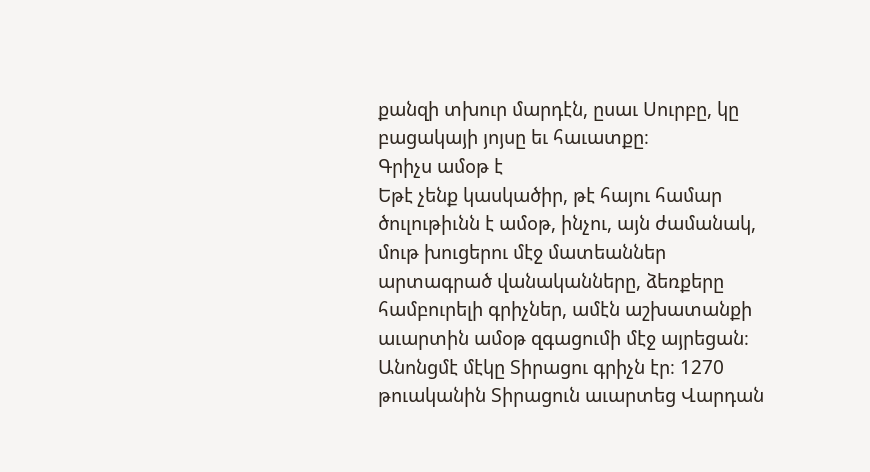քանզի տխուր մարդէն, ըսաւ Սուրբը, կը բացակայի յոյսը եւ հաւատքը։
Գրիչս ամօթ է
Եթէ չենք կասկածիր, թէ հայու համար ծուլութիւնն է ամօթ, ինչու, այն ժամանակ, մութ խուցերու մէջ մատեաններ արտագրած վանականները, ձեռքերը համբուրելի գրիչներ, ամէն աշխատանքի աւարտին ամօթ զգացումի մէջ այրեցան։ Անոնցմէ մէկը Տիրացու գրիչն էր։ 1270 թուականին Տիրացուն աւարտեց Վարդան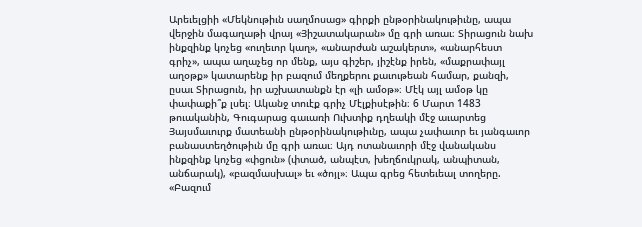Արեւելցիի «Մեկնութիւն սաղմոսաց» գիրքի ընթօրինակութիւնը, ապա վերջին մագաղաթի վրայ «Յիշատակարան» մը գրի առաւ։ Տիրացուն նախ ինքզինք կոչեց «ուղեւոր կաղ», «անարժան աշակերտ», «անարհեստ գրիչ», ապա աղաչեց որ մենք, այս գիշեր, յիշէնք իրեն, «մաքրափայլ աղօթք» կատարենք իր բազում մեղքերու քաւութեան համար, քանզի, ըսաւ Տիրացուն, իր աշխատանքն էր «լի ամօթ»։ Մէկ այլ ամօթ կը փափաքի՞ք լսել։ Ականջ տուէք գրիչ Մէլքիսէթին։ 6 Մարտ 1483 թուականին, Գուգարաց գաւառի Ուխտիք դղեակի մէջ աւարտեց Յայսմաւուրք մատեանի ընթօրինակութիւնը, ապա չափաւոր եւ յանգաւոր բանաստեղծութիւն մը գրի առաւ։ Այդ ոտանաւորի մէջ վանականս ինքզինք կոչեց «փցուն» (փտած, անպէտ, խեղճուկրակ, անպիտան, անճարակ), «բազմասխալ» եւ «ծոյլ»։ Ապա գրեց հետեւեալ տողերը. «Բազում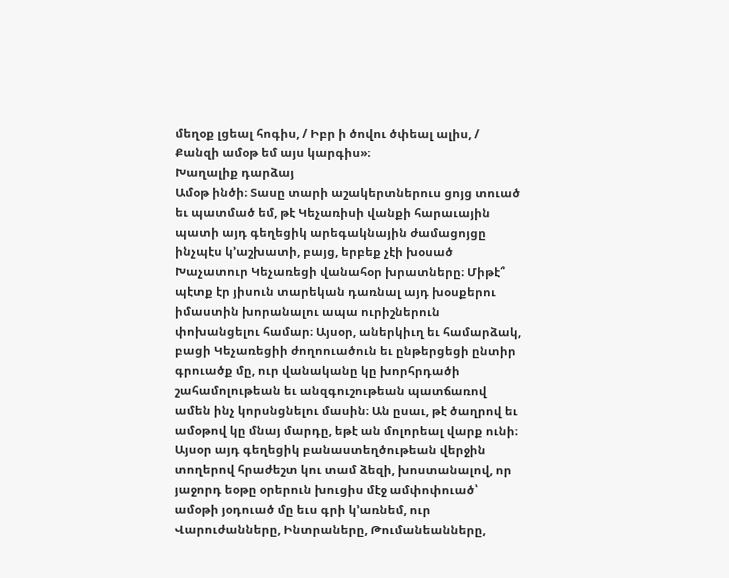մեղօք լցեալ հոգիս, / Իբր ի ծովու ծփեալ ալիս, / Քանզի ամօթ եմ այս կարգիս»։
Խաղալիք դարձայ
Ամօթ ինծի։ Տասը տարի աշակերտներուս ցոյց տուած եւ պատմած եմ, թէ Կեչառիսի վանքի հարաւային պատի այդ գեղեցիկ արեգակնային ժամացոյցը ինչպէս կ’աշխատի, բայց, երբեք չէի խօսած Խաչատուր Կեչառեցի վանահօր խրատները։ Միթէ՞ պէտք էր յիսուն տարեկան դառնալ այդ խօսքերու իմաստին խորանալու ապա ուրիշներուն փոխանցելու համար։ Այսօր, աներկիւղ եւ համարձակ, բացի Կեչառեցիի ժողոուածուն եւ ընթերցեցի ընտիր գրուածք մը, ուր վանականը կը խորհրդածի շահամոլութեան եւ անզգուշութեան պատճառով ամեն ինչ կորսնցնելու մասին։ Ան ըսաւ, թէ ծաղրով եւ ամօթով կը մնայ մարդը, եթէ ան մոլորեալ վարք ունի։ Այսօր այդ գեղեցիկ բանաստեղծութեան վերջին տողերով հրաժեշտ կու տամ ձեզի, խոստանալով, որ յաջորդ եօթը օրերուն խուցիս մէջ ամփոփուած՝ ամօթի յօդուած մը եւս գրի կ’առնեմ, ուր Վարուժանները, Ինտրաները, Թումանեանները,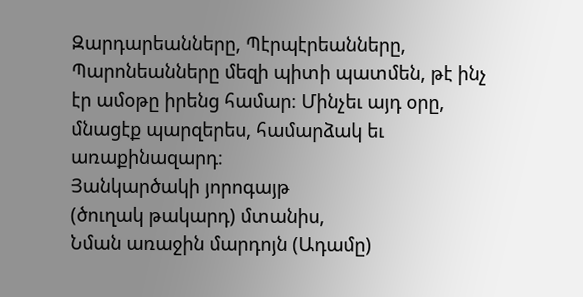Զարդարեանները, Պէրպէրեանները, Պարոնեանները մեզի պիտի պատմեն, թէ ինչ էր ամօթը իրենց համար։ Մինչեւ այդ օրը, մնացէք պարզերես, համարձակ եւ առաքինազարդ։
Յանկարծակի յորոգայթ
(ծուղակ թակարդ) մտանիս,
Նման առաջին մարդոյն (Ադամը)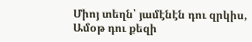Միոյ տեղն՝ յամէնէն դու զրկիս,
Ամօթ դու քեզի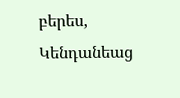բերես,
Կենդանեաց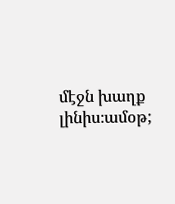մէջն խաղք լինիս։ամօթ;